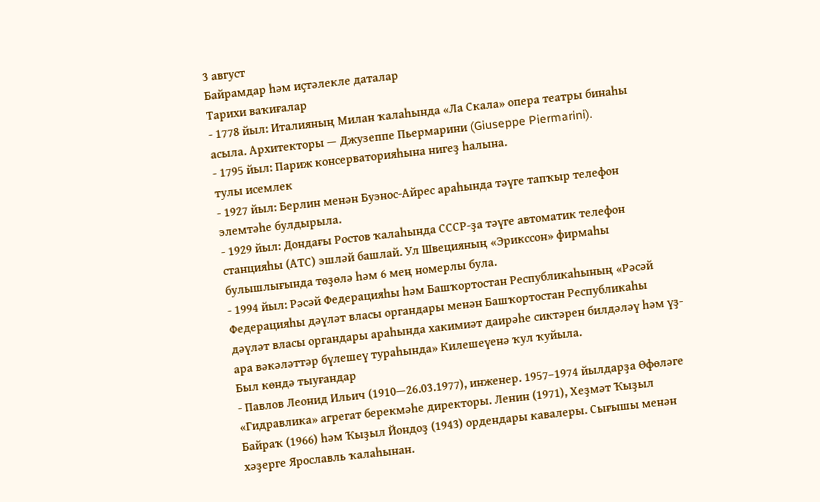3 август
Байрамдар һәм иҫтәлекле даталар
Тарихи ваҡиғалар
- 1778 йыл: Италияның Милан ҡалаһында «Ла Скала» опера театры бинаһы асыла. Архитекторы — Джузеппе Пьермарини (Giuseppe Piermarini).
- 1795 йыл: Париж консерваторияһына нигеҙ һалына.
тулы исемлек
- 1927 йыл: Берлин менән Буэнос-Айрес араһында тәүге тапҡыр телефон элемтәһе булдырыла.
- 1929 йыл: Дондағы Ростов ҡалаһында СССР-ҙа тәүге автоматик телефон станцияһы (АТС) эшләй башлай. Ул Швецияның «Эрикссон» фирмаһы булышлығында төҙөлә һәм 6 мең номерлы була.
- 1994 йыл: Рәсәй Федерацияһы һәм Башҡортостан Республикаһының «Рәсәй Федерацияһы дәүләт власы органдары менән Башҡортостан Республикаһы дәүләт власы органдары араһында хакимиәт даирәһе сиктәрен билдәләү һәм үҙ-ара вәкәләттәр бүлешеү тураһында» Килешеүенә ҡул ҡуйыла.
Был көндә тыуғандар
- Павлов Леонид Ильич (1910—26.03.1977), инженер. 1957–1974 йылдарҙа Өфөләге «Гидравлика» агрегат берекмәһе директоры. Ленин (1971), Хеҙмәт Ҡыҙыл Байраҡ (1966) һәм Ҡыҙыл Йондоҙ (1943) ордендары кавалеры. Сығышы менән хәҙерге Ярославль ҡалаһынан.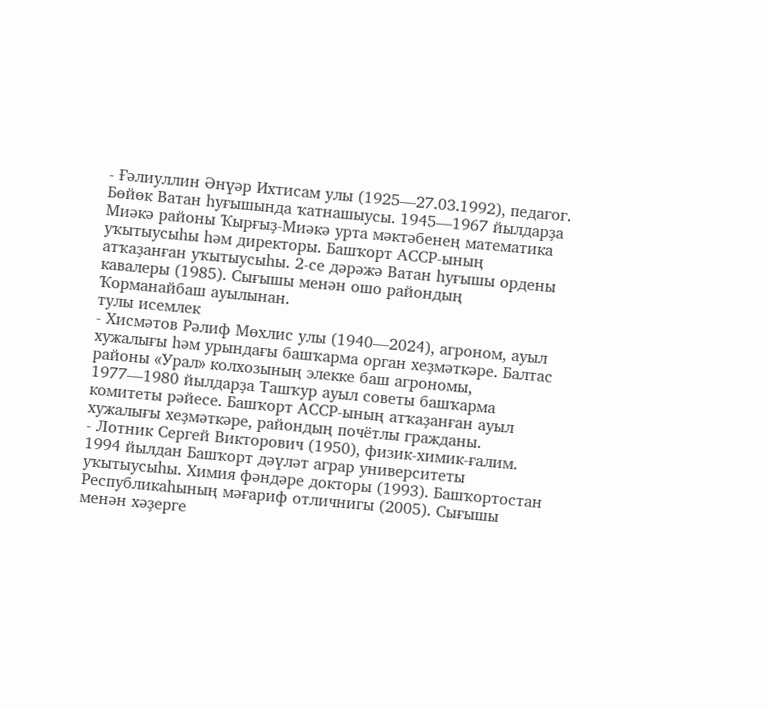- Ғәлиуллин Әнүәр Ихтисам улы (1925—27.03.1992), педагог. Бөйөк Ватан һуғышында ҡатнашыусы. 1945—1967 йылдарҙа Миәкә районы Ҡырғыҙ-Миәкә урта мәктәбенең математика уҡытыусыһы һәм директоры. Башҡорт АССР-ының атҡаҙанған уҡытыусыһы. 2-се дәрәжә Ватан һуғышы ордены кавалеры (1985). Сығышы менән ошо райондың Ҡорманайбаш ауылынан.
тулы исемлек
- Хисмәтов Рәлиф Мөхлис улы (1940—2024), агроном, ауыл хужалығы һәм урындағы башҡарма орган хеҙмәткәре. Балтас районы «Урал» колхозының элекке баш агрономы, 1977—1980 йылдарҙа Ташҡур ауыл советы башҡарма комитеты рәйесе. Башҡорт АССР-ының атҡаҙанған ауыл хужалығы хеҙмәткәре, райондың почётлы гражданы.
- Лотник Сергей Викторович (1950), физик-химик-ғалим. 1994 йылдан Башҡорт дәүләт аграр университеты уҡытыусыһы. Химия фәндәре докторы (1993). Башҡортостан Республикаһының мәғариф отличнигы (2005). Сығышы менән хәҙерге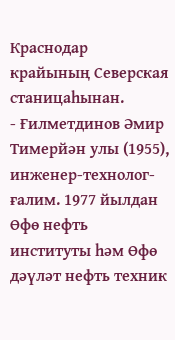Краснодар крайының Северская станицаһынан.
- Ғилметдинов Әмир Тимерйән улы (1955), инженер-технолог-ғалим. 1977 йылдан Өфө нефть институты һәм Өфө дәүләт нефть техник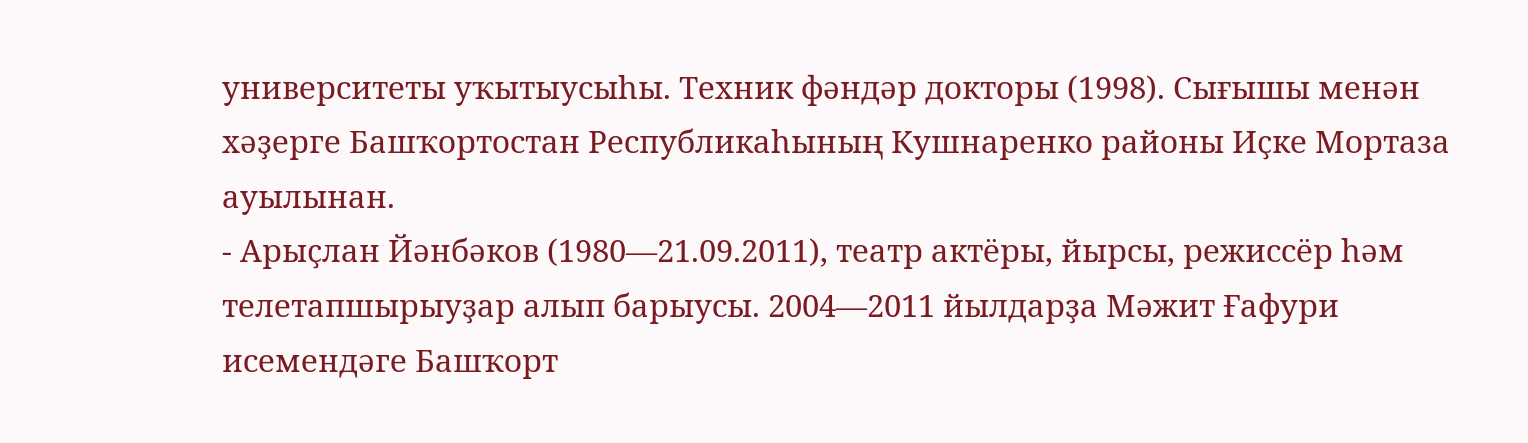университеты уҡытыусыһы. Техник фәндәр докторы (1998). Сығышы менән хәҙерге Башҡортостан Республикаһының Кушнаренко районы Иҫке Мортаза ауылынан.
- Арыҫлан Йәнбәков (1980—21.09.2011), театр актёры, йырсы, режиссёр һәм телетапшырыуҙар алып барыусы. 2004—2011 йылдарҙа Мәжит Ғафури исемендәге Башҡорт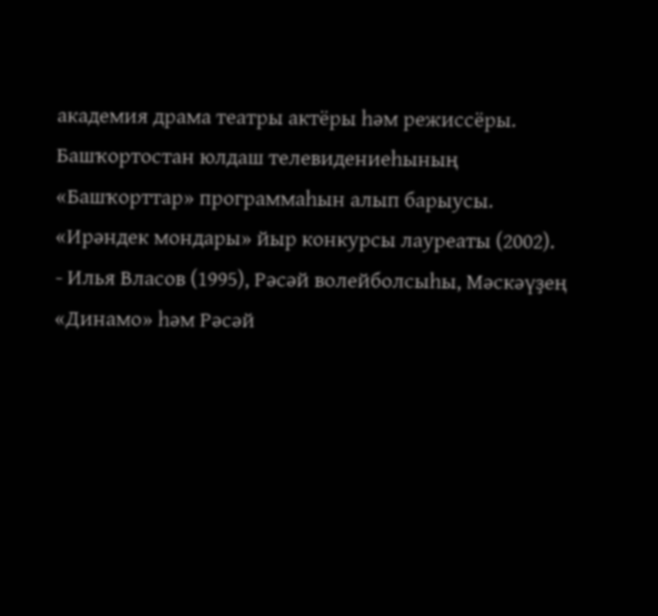академия драма театры актёры һәм режиссёры. Башҡортостан юлдаш телевидениеһының «Башҡорттар» программаһын алып барыусы. «Ирәндек мондары» йыр конкурсы лауреаты (2002).
- Илья Власов (1995), Рәсәй волейболсыһы, Мәскәүҙең «Динамо» һәм Рәсәй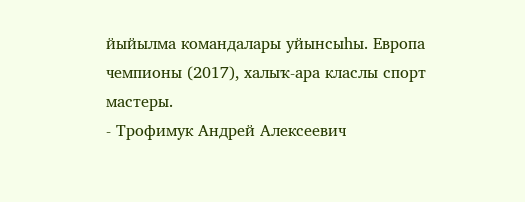йыйылма командалары уйынсыһы. Европа чемпионы (2017), халыҡ-ара класлы спорт мастеры.
- Трофимук Андрей Алексеевич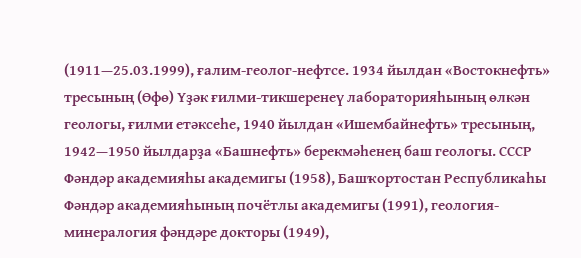(1911—25.03.1999), ғалим-геолог-нефтсе. 1934 йылдан «Востокнефть» тресының (Өфө) Үҙәк ғилми-тикшеренеү лабораторияһының өлкән геологы, ғилми етәксеһе, 1940 йылдан «Ишембайнефть» тресының, 1942—1950 йылдарҙа «Башнефть» берекмәһенең баш геологы. СССР Фәндәр академияһы академигы (1958), Башҡортостан Республикаһы Фәндәр академияһының почётлы академигы (1991), геология-минералогия фәндәре докторы (1949),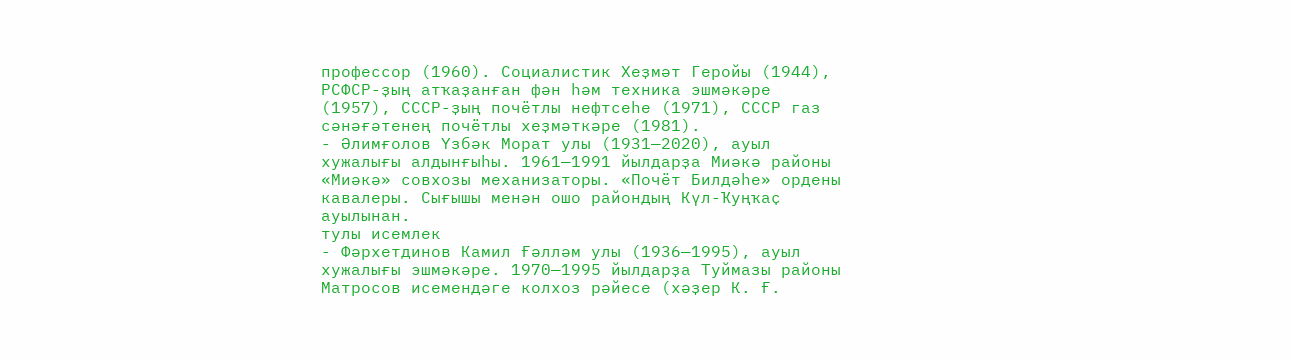профессор (1960). Социалистик Хеҙмәт Геройы (1944), РСФСР-ҙың атҡаҙанған фән һәм техника эшмәкәре (1957), СССР-ҙың почётлы нефтсеһе (1971), СССР газ сәнәғәтенең почётлы хеҙмәткәре (1981).
- Әлимғолов Үзбәк Морат улы (1931—2020), ауыл хужалығы алдынғыһы. 1961—1991 йылдарҙа Миәкә районы «Миәкә» совхозы механизаторы. «Почёт Билдәһе» ордены кавалеры. Сығышы менән ошо райондың Күл-Ҡуңҡаҫ ауылынан.
тулы исемлек
- Фәрхетдинов Камил Ғәлләм улы (1936—1995), ауыл хужалығы эшмәкәре. 1970—1995 йылдарҙа Туймазы районы Матросов исемендәге колхоз рәйесе (хәҙер К. Ғ.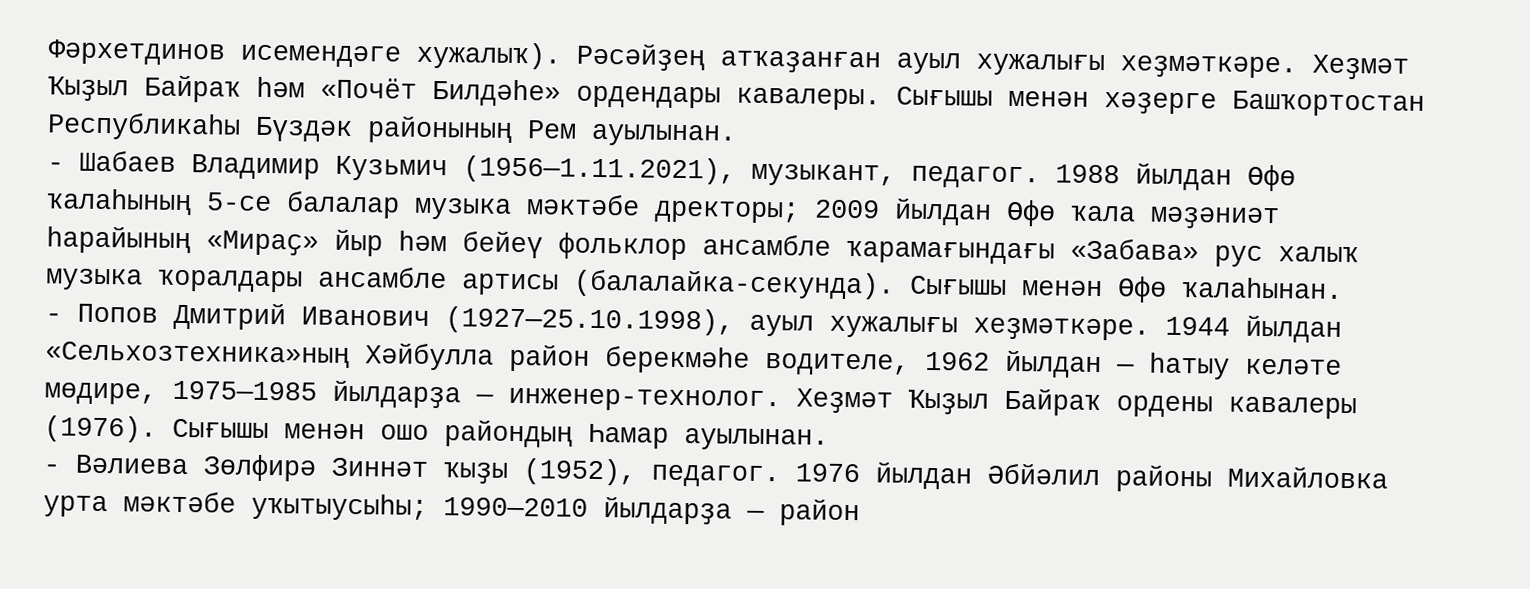Фәрхетдинов исемендәге хужалыҡ). Рәсәйҙең атҡаҙанған ауыл хужалығы хеҙмәткәре. Хеҙмәт Ҡыҙыл Байраҡ һәм «Почёт Билдәһе» ордендары кавалеры. Сығышы менән хәҙерге Башҡортостан Республикаһы Бүздәк районының Рем ауылынан.
- Шабаев Владимир Кузьмич (1956—1.11.2021), музыкант, педагог. 1988 йылдан Өфө ҡалаһының 5-се балалар музыка мәктәбе дректоры; 2009 йылдан Өфө ҡала мәҙәниәт һарайының «Мираҫ» йыр һəм бейеү фольклор ансамбле ҡарамағындағы «Забава» рус халыҡ музыка ҡоралдары ансамбле артисы (балалайка-секунда). Сығышы менән Өфө ҡалаһынан.
- Попов Дмитрий Иванович (1927—25.10.1998), ауыл хужалығы хеҙмәткәре. 1944 йылдан «Сельхозтехника»ның Хәйбулла район берекмәһе водителе, 1962 йылдан — һатыу келәте мөдире, 1975—1985 йылдарҙа — инженер-технолог. Хеҙмәт Ҡыҙыл Байраҡ ордены кавалеры (1976). Сығышы менән ошо райондың Һамар ауылынан.
- Вәлиева Зөлфирә Зиннәт ҡыҙы (1952), педагог. 1976 йылдан Әбйәлил районы Михайловка урта мәктәбе уҡытыусыһы; 1990—2010 йылдарҙа — район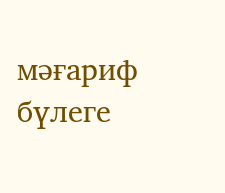мәғариф бүлеге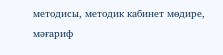методисы, методик кабинет мөдире, мәғариф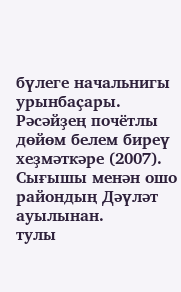бүлеге начальнигы урынбаҫары. Рәсәйҙең почётлы дөйөм белем биреү хеҙмәткәре (2007). Сығышы менән ошо райондың Дәүләт ауылынан.
тулы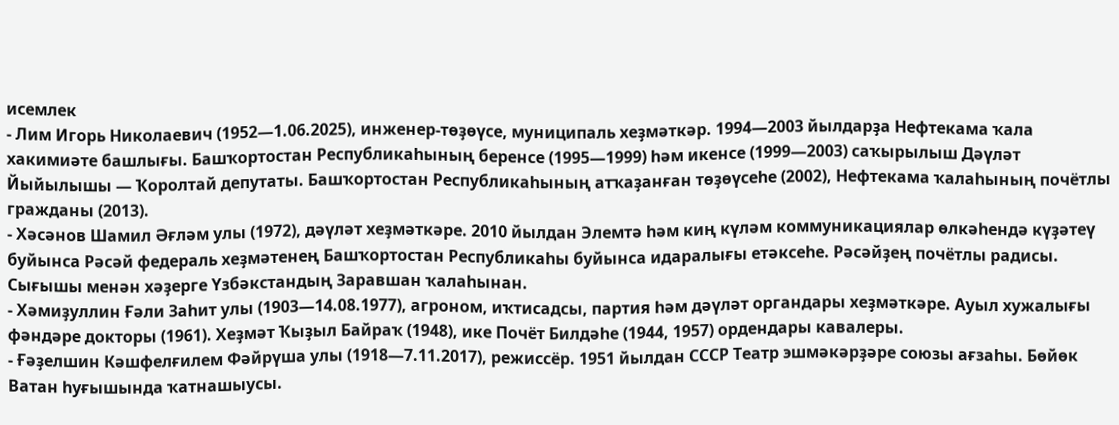исемлек
- Лим Игорь Николаевич (1952—1.06.2025), инженер-төҙөүсе, муниципаль хеҙмәткәр. 1994—2003 йылдарҙа Нефтекама ҡала хакимиәте башлығы. Башҡортостан Республикаһының беренсе (1995—1999) һәм икенсе (1999—2003) саҡырылыш Дәүләт Йыйылышы — Ҡоролтай депутаты. Башҡортостан Республикаһының атҡаҙанған төҙөүсеһе (2002), Нефтекама ҡалаһының почётлы гражданы (2013).
- Хәсәнов Шамил Әғләм улы (1972), дәүләт хеҙмәткәре. 2010 йылдан Элемтә һәм киң күләм коммуникациялар өлкәһендә күҙәтеү буйынса Рәсәй федераль хеҙмәтенең Башҡортостан Республикаһы буйынса идаралығы етәксеһе. Рәсәйҙең почётлы радисы. Сығышы менән хәҙерге Үзбәкстандың Заравшан ҡалаһынан.
- Хәмиҙуллин Ғәли Заһит улы (1903—14.08.1977), агроном, иҡтисадсы, партия һәм дәүләт органдары хеҙмәткәре. Ауыл хужалығы фәндәре докторы (1961). Хеҙмәт Ҡыҙыл Байраҡ (1948), ике Почёт Билдәһе (1944, 1957) ордендары кавалеры.
- Ғәҙелшин Кәшфелғилем Фәйрүша улы (1918—7.11.2017), режиссёр. 1951 йылдан СССР Театр эшмәкәрҙәре союзы ағзаһы. Бөйөк Ватан һуғышында ҡатнашыусы.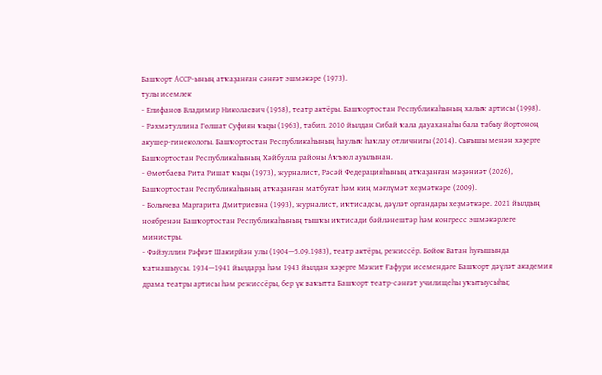Башҡорт АССР-ының атҡаҙанған сәнғәт эшмәкәре (1973).
тулы исемлек
- Епифанов Владимир Николаевич (1958), театр актёры. Башҡортостан Республикаһының халыҡ артисы (1998).
- Рәхмәтуллина Гөлшат Суфиян ҡыҙы (1963), табип. 2010 йылдан Сибай ҡала дауаханаһы бала табыу йортоноң акушер-гинекологы. Башҡортостан Республикаһының һаулыҡ һаҡлау отличнигы (2014). Сығышы менән хәҙерге Башҡортостан Республикаһының Хәйбулла районы Аҡъюл ауылынан.
- Өмөтбаева Рита Ришат ҡыҙы (1973), журналист, Рәсәй Федерацияһының атҡаҙанған мәҙәниәт (2026), Башҡортостан Республикаһының атҡаҙанған матбуғат һәм киң мәғлүмәт хеҙмәткәре (2009).
- Болычева Маргарита Дмитриевна (1993), журналист, иҡтисадсы, дәүләт органдары хеҙмәткәре. 2021 йылдың ноябренән Башҡортостан Республикаһының тышҡы иҡтисади бәйләнештәр һәм конгресс эшмәкәрлеге министры.
- Фәйзуллин Рәфғәт Шакирйән улы (1904—5.09.1983), театр актёры, режиссёр. Бөйөк Ватан һуғышында ҡатнашыусы. 1934—1941 йылдарҙа һәм 1943 йылдан хәҙерге Мәжит Ғафури исемендәге Башҡорт дәүләт академия драма театры артисы һәм режиссёры, бер үк ваҡытта Башҡорт театр-сәнғәт училищеһы уҡытыусыһы;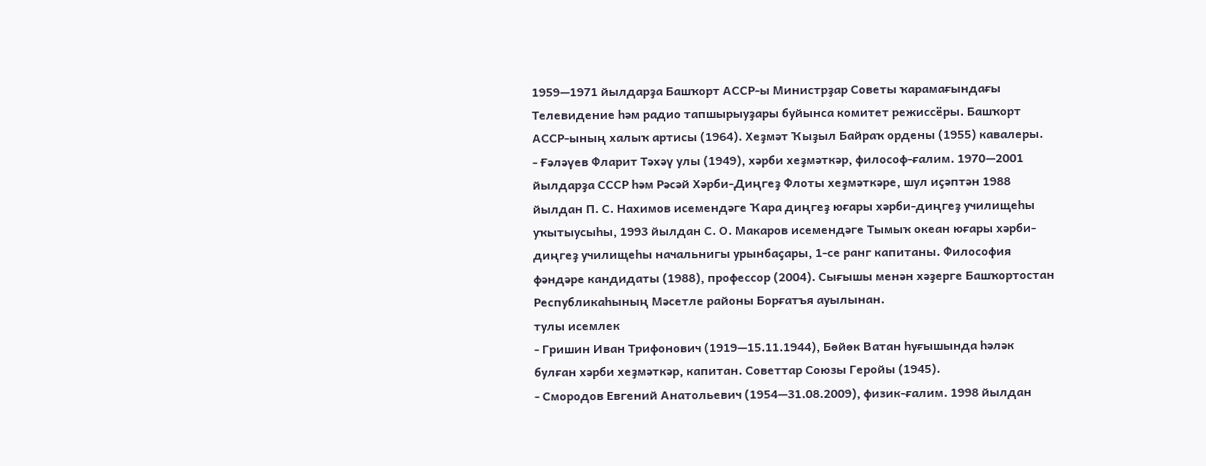1959—1971 йылдарҙа Башҡорт АССР-ы Министрҙар Советы ҡарамағындағы Телевидение һәм радио тапшырыуҙары буйынса комитет режиссёры. Башҡорт АССР-ының халыҡ артисы (1964). Хеҙмәт Ҡыҙыл Байраҡ ордены (1955) кавалеры.
- Ғәләүев Фларит Тәхәү улы (1949), хәрби хеҙмәткәр, философ-ғалим. 1970—2001 йылдарҙа СССР һәм Рәсәй Хәрби-Диңгеҙ Флоты хеҙмәткәре, шул иҫәптән 1988 йылдан П. С. Нахимов исемендәге Ҡара диңгеҙ юғары хәрби-диңгеҙ училищеһы уҡытыусыһы, 1993 йылдан С. О. Макаров исемендәге Тымыҡ океан юғары хәрби-диңгеҙ училищеһы начальнигы урынбаҫары, 1-се ранг капитаны. Философия фәндәре кандидаты (1988), профессор (2004). Сығышы менән хәҙерге Башҡортостан Республикаһының Мәсетле районы Борғатъя ауылынан.
тулы исемлек
- Гришин Иван Трифонович (1919—15.11.1944), Бөйөк Ватан һуғышында һәләк булған хәрби хеҙмәткәр, капитан. Советтар Союзы Геройы (1945).
- Смородов Евгений Анатольевич (1954—31.08.2009), физик-ғалим. 1998 йылдан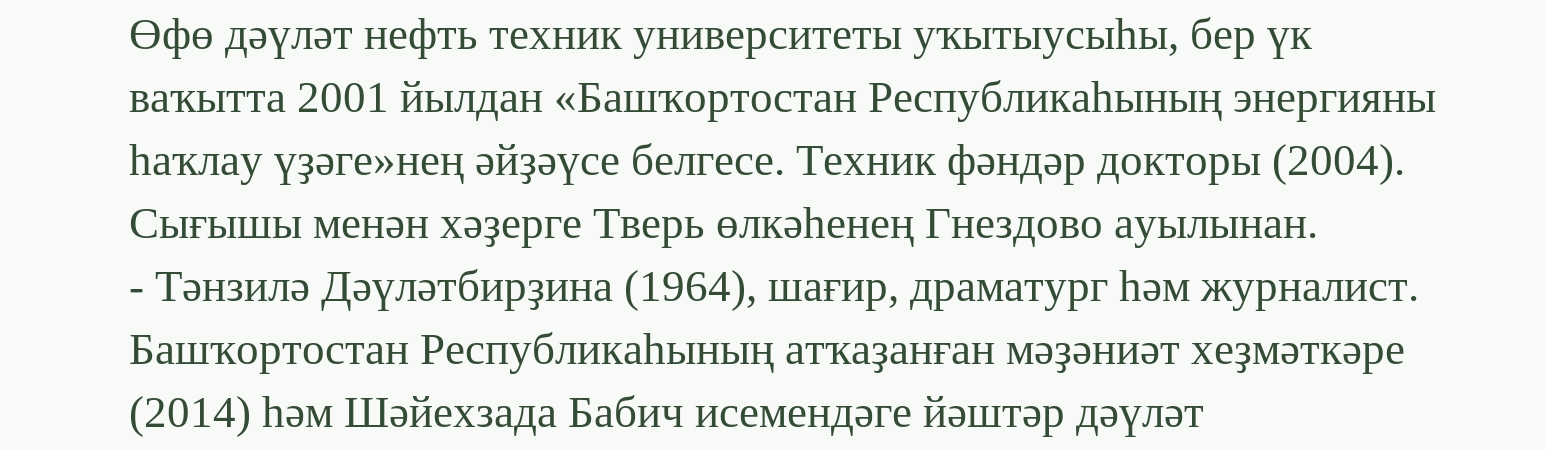Өфө дәүләт нефть техник университеты уҡытыусыһы, бер үк ваҡытта 2001 йылдан «Башҡортостан Республикаһының энергияны һаҡлау үҙәге»нең әйҙәүсе белгесе. Техник фәндәр докторы (2004). Сығышы менән хәҙерге Тверь өлкәһенең Гнездово ауылынан.
- Тәнзилә Дәүләтбирҙина (1964), шағир, драматург һәм журналист. Башҡортостан Республикаһының атҡаҙанған мәҙәниәт хеҙмәткәре (2014) һәм Шәйехзада Бабич исемендәге йәштәр дәүләт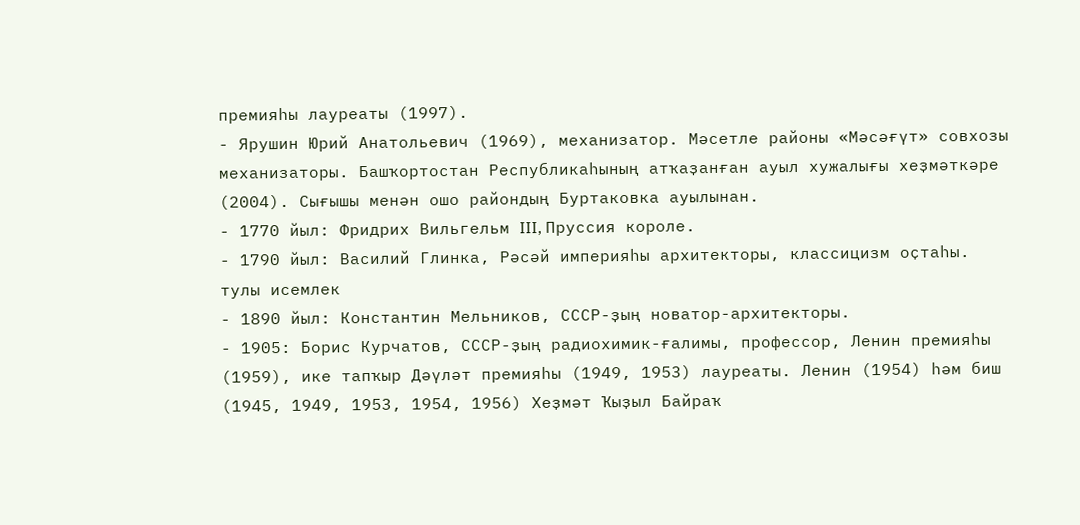премияһы лауреаты (1997).
- Ярушин Юрий Анатольевич (1969), механизатор. Мәсетле районы «Мәсәғүт» совхозы механизаторы. Башҡортостан Республикаһының атҡаҙанған ауыл хужалығы хеҙмәткәре (2004). Сығышы менән ошо райондың Буртаковка ауылынан.
- 1770 йыл: Фридрих Вильгельм III, Пруссия короле.
- 1790 йыл: Василий Глинка, Рәсәй империяһы архитекторы, классицизм оҫтаһы.
тулы исемлек
- 1890 йыл: Константин Мельников, СССР-ҙың новатор-архитекторы.
- 1905: Борис Курчатов, СССР-ҙың радиохимик-ғалимы, профессор, Ленин премияһы (1959), ике тапҡыр Дәүләт премияһы (1949, 1953) лауреаты. Ленин (1954) һәм биш (1945, 1949, 1953, 1954, 1956) Хеҙмәт Ҡыҙыл Байраҡ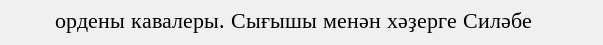ордены кавалеры. Сығышы менән хәҙерге Силәбе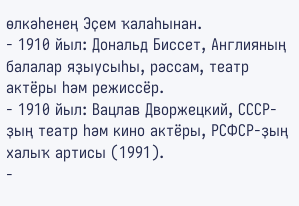өлкәһенең Эҫем ҡалаһынан.
- 1910 йыл: Дональд Биссет, Англияның балалар яҙыусыһы, рәссам, театр актёры һәм режиссёр.
- 1910 йыл: Вацлав Дворжецкий, СССР-ҙың театр һәм кино актёры, РСФСР-ҙың халыҡ артисы (1991).
-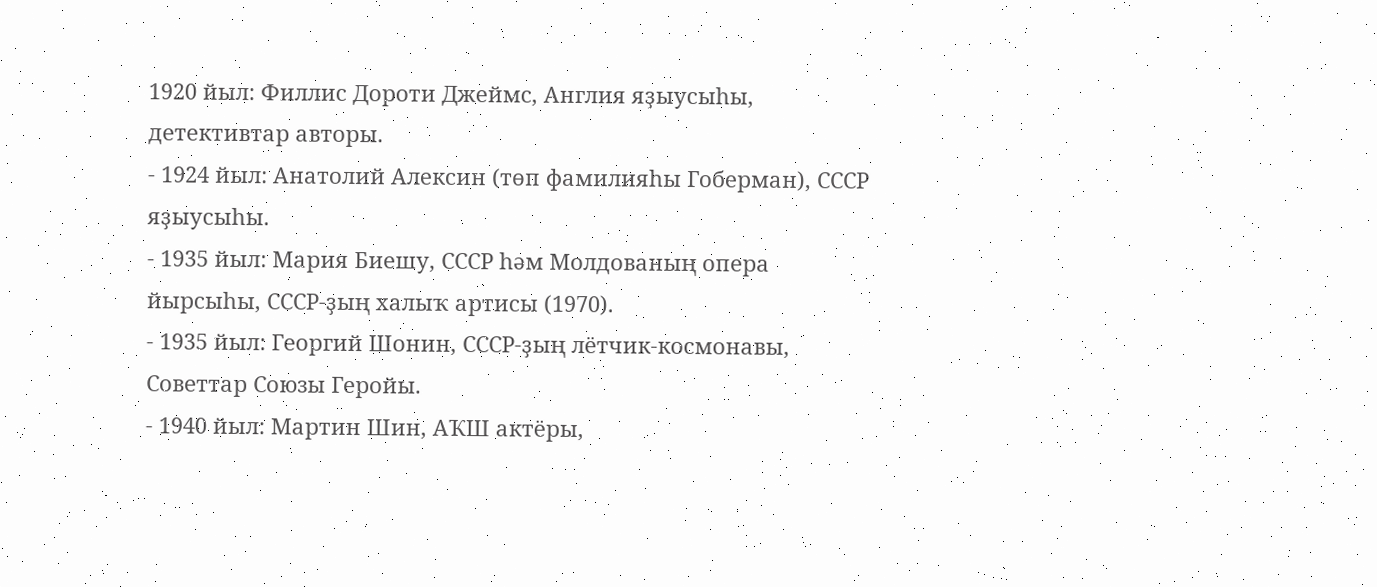1920 йыл: Филлис Дороти Джеймс, Англия яҙыусыһы, детективтар авторы.
- 1924 йыл: Анатолий Алексин (төп фамилияһы Гоберман), СССР яҙыусыһы.
- 1935 йыл: Мария Биешу, СССР һәм Молдованың опера йырсыһы, СССР-ҙың халыҡ артисы (1970).
- 1935 йыл: Георгий Шонин, СССР-ҙың лётчик-космонавы, Советтар Союзы Геройы.
- 1940 йыл: Мартин Шин, АҠШ актёры,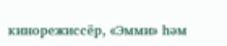кинорежиссёр, «Эмми» һәм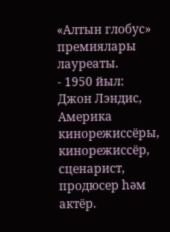«Алтын глобус» премиялары лауреаты.
- 1950 йыл: Джон Лэндис, Америка кинорежиссёры, кинорежиссёр, сценарист, продюсер һәм актёр.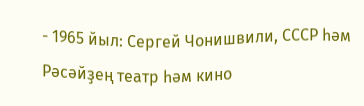- 1965 йыл: Сергей Чонишвили, СССР һәм Рәсәйҙең театр һәм кино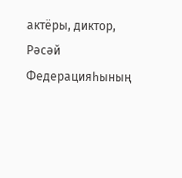актёры, диктор, Рәсәй Федерацияһының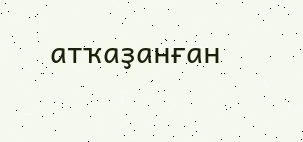атҡаҙанған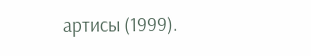артисы (1999).